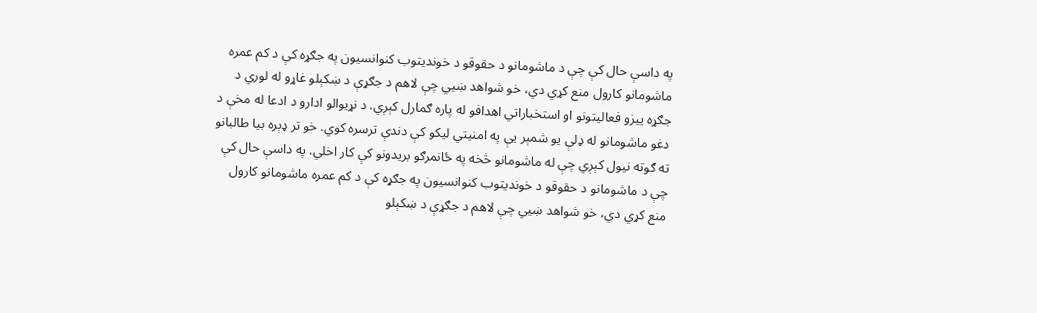په داسې حال کې چې د ماشومانو د حقوقو د خوندیتوب كنوانسيون په جګړه کې د کم عمره ماشومانو کارول منع کړي دي، خو شواهد ښيي چې لاهم د جګړې د ښکېلو غاړو له لوري د جګړه ییزو فعالیتونو او استخباراتي اهدافو له پاره ګمارل کېږي. د نړیوالو ادارو د ادعا له مخې د دغو ماشومانو له ډلې یو شمېر یې په امنیتي لیکو کې دندې ترسره کوي. خو تر ډېره بیا طالبانو ته ګوته نیول کېږي چې له ماشومانو څخه په ځانمرګو بریدونو کې کار اخلي. په داسې حال کې چې د ماشومانو د حقوقو د خوندیتوب كنوانسيون په جګړه کې د کم عمره ماشومانو کارول منع کړي دي، خو شواهد ښيي چې لاهم د جګړې د ښکېلو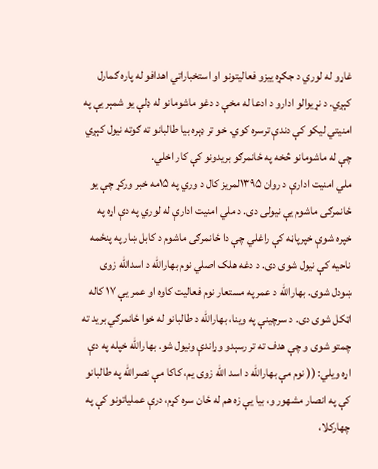غاړو له لوري د جګړه ییزو فعالیتونو او استخباراتي اهدافو له پاره ګمارل کېږي. د نړیوالو ادارو د ادعا له مخې د دغو ماشومانو له ډلې یو شمېر یې په امنیتي لیکو کې دندې ترسره کوي. خو تر ډېره بیا طالبانو ته ګوته نیول کېږي چې له ماشومانو څخه په ځانمرګو بریدونو کې کار اخلي.
ملي امنیت ادارې د روان ۱۳۹۵لمریز کال د وري په ۱۵مه خبر ورکړ چې یو ځانمرګی ماشوم یې نیولی دی. د ملي امنیت ادارې له لوري په دې اړه په خپره شوې خپرپاڼه کې راغلي چې دا ځانمرګی ماشوم د کابل ښار په پنځمه ناحیه کې نیول شوی دی. د دغه هلک اصلي نوم بهارالله د اسدالله زوی ښودل شوی. بهارالله د عمر په مستعار نوم فعالیت کاوه او عمر یې ۱۷ کاله اټکل شوی دی. د سرچينې په وينا، بهارالله د طالبانو له خوا ځانمرګي بريد ته چمتو شوى و چې هدف ته تر رسېدو وړاندې ونيول شو. بهارالله خپله په دې اړه ویلي: (( نوم مې بهارالله د اسد الله زوى يم، كاكا مې نصرالله په طالبانو كې په انصار مشهور و، بيا يې زه هم له ځان سره كړم، درې عملياتونو كې په چهاركلا،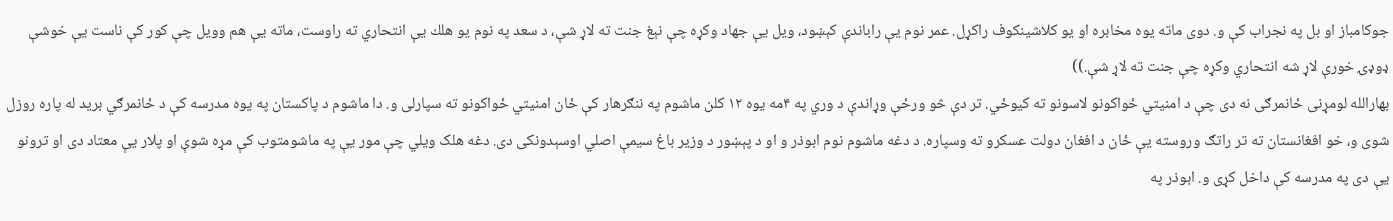جوكامباز او بل په نجراب كې و. دوی ماته يوه مخابره او يو كلاشینكوف راكړل. عمر نوم يې راباندې كېښود، ويل یې جهاد وكړه چې نېغ جنت ته لاړ شې، د سعد په نوم يو هلك يې انتحاري ته راوست، ماته يې هم وويل چې كور كې ناست يې خوشې ډوډۍ خورې لاړ شه انتحاري وكړه چې جنت ته لاړ شې.))
بهارالله لومړنی ځانمرګی نه دی چې د امنیتي ځواکونو لاسونو ته کیوځي. تر دې څو ورځې وړاندې د وري په ۴مه یوه ۱۲ کلن ماشوم په ننګرهار کې ځان امنیتي ځواکونو ته سپارلی و. دا ماشوم د پاکستان په یوه مدرسه کې د ځانمرګي برید له پاره روزل شوی و، خو افغانستان ته تر راتګ وروسته یې ځان د افغان دولت عسکرو ته وسپاره. د دغه ماشوم نوم ابوذر و او د پېښور د وزیر باغ سیمې اصلي اوسېدونکی دی. دغه هلک ویلي چې مور یې په ماشومتوب کې مړه شوې او پلار یې معتاد دی او ترونو یې دی په مدرسه کې داخل کړی و. ابوذر په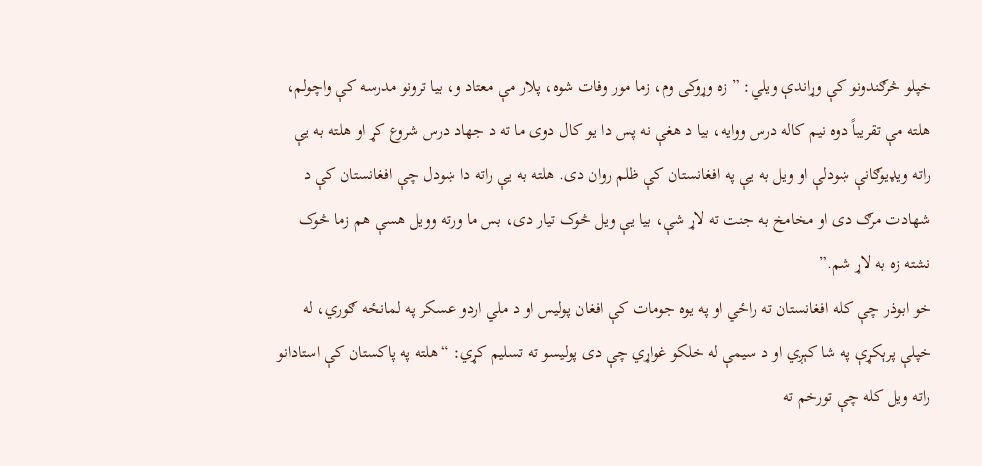خپلو څرګندونو کې وړاندې ویلي: ” زه وړوکی وم، زما مور وفات شوه، پلار مې معتاد و، بیا ترونو مدرسه کې واچولم، هلته مې تقریباً دوه نیم کاله درس ووايه، بیا د هغې نه پس دا یو کال دوی ما ته د جهاد درس شروع کړ او هلته به يې راته ویډيوګانې ښودلې او ویل به يې په افغانستان کې ظلم روان دی. هلته به يې راته دا ښودل چې افغانستان کې د شهادت مرګ دی او مخامخ به جنت ته لاړ شې، بیا يې ویل څوک تیار دی، بس ما ورته وویل هسې هم زما څوک نشته زه به لاړ شم.”
خو ابوذر چې کله افغانستان ته راځي او په یوه جومات کې افغان پولیس او د ملي اردو عسکر په لمانځه ګوري، له خپلې پرېکړې په شا کېږي او د سیمې له خلکو غواړي چې دی پولیسو ته تسلیم کړي: “هلته په پاکستان کې استادانو راته ویل کله چې تورخم ته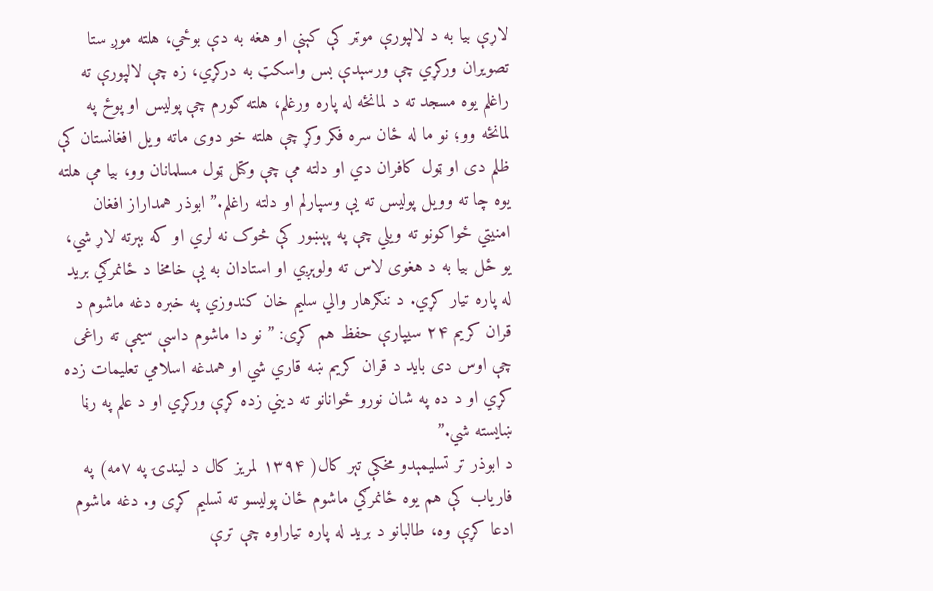لاړې بیا به د لالپورې موټر کې کېنې او هغه به دې بوځي، هلته موږ ستا تصویران ورکړي چې ورسېدې بس واسکټ به درکړي، زه چې لالپورې ته راغلم یوه مسجد ته د لمانځه له پاره ورغلم، هلته ګورم چې پولیس او پوځ په لمانځه وو؛ نو ما له ځان سره فکر وکړ چې هلته خو دوی ماته ویل افغانستان کې ظلم دی او ټول کافران دي او دلته مې چې وکتل ټول مسلمانان وو، بیا مې هلته یوه چا ته وویل پولیس ته يې وسپارلم او دلته راغلم.” ابوذر همداراز افغان امنیتي ځواکونو ته ویلي چې په پېښور کې څوک نه لري او که بېرته لاړ شي، يو ځل بيا به د هغوی لاس ته ولوېږي او استادان به یې خامخا د ځانمرګي برید له پاره تیار کړي. د ننګرهار والي سلیم خان کندوزي په خبره دغه ماشوم د قران کریم ۲۴ سيپارې حفظ هم کړی: ” نو دا ماشوم داسې سیمې ته راغی چې اوس دی باید د قران کریم ښه قاري شي او همدغه اسلامي تعليمات زده کړي او د ده په شان نورو ځوانانو ته ديني زده کړې ورکړي او د علم په رڼا ښایسته شي.”
د ابوذر تر تسلیمېدو مخکې تېر کال( ۱۳۹۴ لمریز کال د لیندۍ په ۷مه) په فاریاب کې هم یوه ځانمرګي ماشوم ځان پولیسو ته تسلیم کړی و. دغه ماشوم ادعا کړې وه، طالبانو د برید له پاره تیاراوه چې ترې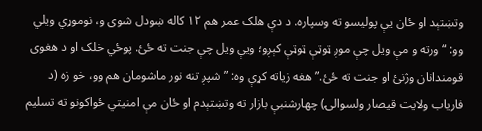وتښتېد او ځان یې پولیسو ته وسپاره. د دې هلک عمر هم ۱۲ کاله ښودل شوی و، نوموړي ویلي وو: “ورته و مې ویل چې موږ ټوټې ټوټې کېږو؛ ویې ویل چې جنت ته ځئ. پوځي خلک او د هغوی قومندانان وژنئ او جنت ته ځئ.” هغه زیاته کړې وه: ” شپږ تنه نور ماشومان هم وو، خو زه (د فاریاب ولایت قیصار ولسوالۍ) چهارشنبې بازار ته وتښتېدم او ځان مې امنیتي ځواکونو ته تسلیم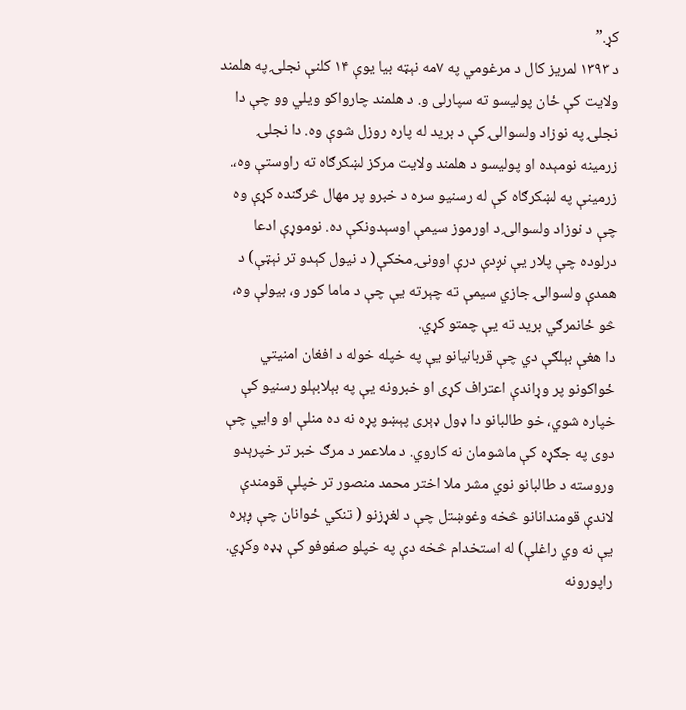کړ.”
د ۱۳۹۳ لمریز کال د مرغومي په ۷مه نېټه بیا یوې ۱۴ کلنې نجلۍ په هلمند ولایت کې ځان پولیسو ته سپارلی و. د هلمند چارواکو ویلي وو چې دا نجلۍ په نوزاد ولسوالۍ کې د برید له پاره روزل شوې وه. دا نجلۍ زرمینه نومېده او پولیسو د هلمند ولایت مرکز لښکرګاه ته راوستې وه،. زرمینې په لښکرګاه کې له رسنیو سره د خبرو پر مهال څرګنده کړې وه چې د نوزاد ولسوالۍ د اورموز سيمې اوسېدونکې ده. نوموړې ادعا درلوده چې پلار يې نږدې درې اوونۍ مخکې( د نیول کېدو تر نېټې) د همدې ولسوالۍ جازي سيمې ته چېرته يې چې د ماما کور و، بيولې وه، څو ځانمرګي بريد ته يې چمتو کړي.
دا هغې بېلګې دي چې قربانیانو یې په خپله خوله د افغان امنیتي ځواکونو پر وړاندې اعتراف کړی او خبرونه یې په بېلابېلو رسنیو کې خپاره شوي، خو طالبانو دا ډول ډېری پېښو پړه نه ده منلې او وايي چې دوی په جګړه کې ماشومان نه کاروي. د ملاعمر د مرګ خبر تر خپرېدو وروسته د طالبانو نوي مشر ملا اختر محمد منصور تر خپلې قومندې لاندې قومندانانو څخه وغوښتل چې د لغړزنو ( تنکي ځوانان چې ږېره یې نه وي راغلې) له استخدام څخه دې په خپلو صفوفو کې ډډه وکړي.
راپورونه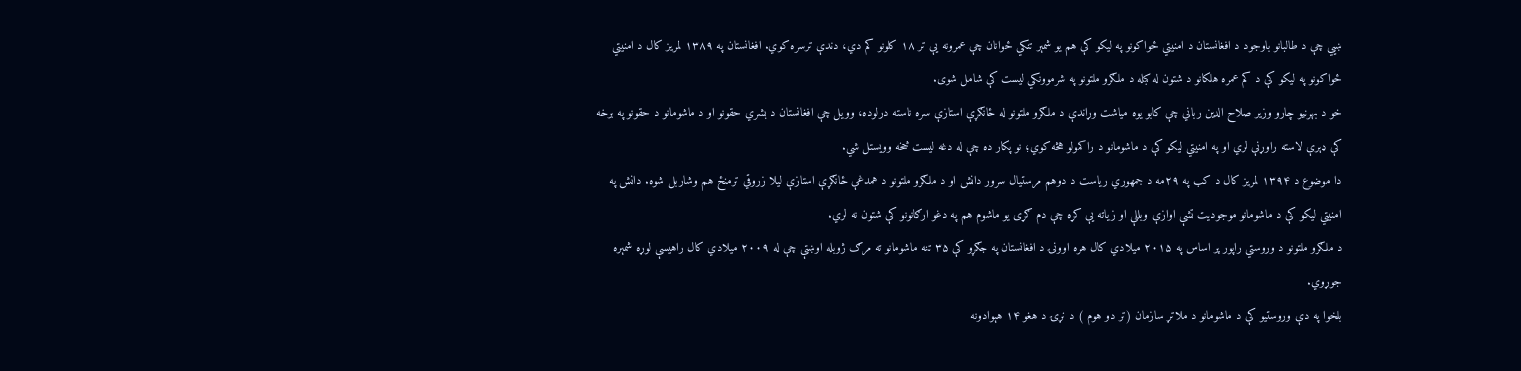ښيي چې د طالبانو باوجود د افغانستان د امنیتي ځواکونو په لیکو کې هم یو شمېر تنکي ځوانان چې عمرونه یې تر ۱۸ کلونو کم دي، دندې ترسره کوي. افغانستان په ۱۳۸۹ لمریز کال د امنیتي ځواکونو په لیکو کې د کم عمره هلکانو د شتون له کبله د ملګرو ملتونو په شرموونکي لیست کې شامل شوی.
خو د بهرنیو چارو وزیر صلاح الدین رباني چې کابو یوه میاشت وړاندې د ملګرو ملتونو له ځانګړې استازې سره ناسته درلوده، وویل چې افغانستان د بشري حقونو او د ماشومانو د حقونو په برخه کې ډېرې لاسته راوړنې لري او په امنیتي لیکو کې د ماشومانو د راکمولو هڅه کوي؛ نو پکار ده چې له دغه لیست څخه وویستل شي.
دا موضوع د ۱۳۹۴ لمریز کال د کب په ۲۹مه د جمهوري ریاست د دوهم مرستیال سرور دانش او د ملګرو ملتونو د همدغې ځانګړې استازې لیلا زروقي ترمنځ هم وشاربل شوه. دانش په امنیتي لیکو کې د ماشومانو موجودیت تشې اوازې وبللې او زیاته یې کړه چې دم ګړی یو ماشوم هم په دغو ارګانونو کې شتون نه لري.
د ملګرو ملتونو د وروستي راپور پر اساس په ۲۰۱۵ میلادي کال هره اوونۍ د افغانستان په جګړو کې ۳۵ تنه ماشومانو ته مرګ ژوبله اوښتې چې له ۲۰۰۹ میلادي کال راهیسې لوړه شمېره جوړوي.
بلخوا په دې وروستیو کې د ماشومانو د ملاتړ سازمان (تر دو هوم ) د نړۍ د هغو ۱۴ هېوادونه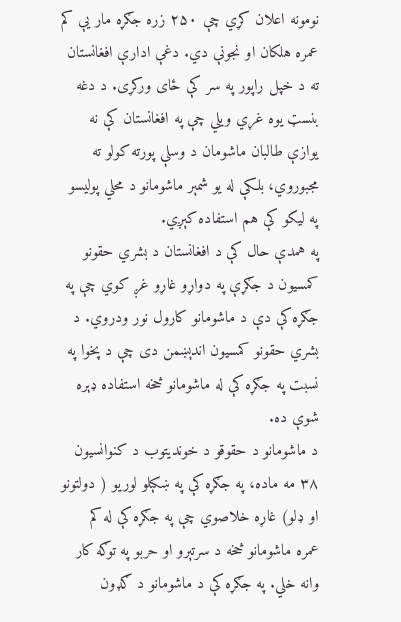نومونه اعلان کړي چې ۲۵۰ زره جګړه مار یې کم عمره هلکان او نجونې دي. دغې ادارې افغانستان ته د خپل راپور په سر کې ځای ورکړی. د دغه بنسټ یوه غړي ویلي چې په افغانستان کې نه یوازې طالبان ماشومان د وسلې پورته کولو ته مجبوروي، بلکې له یو شمېر ماشومانو د محلي پولیسو په لیکو کې هم استفاده کېږي.
په همدې حال کې د افغانستان د بشري حقونو کمسیون د جګړې په دواړو غاړو غږ کوي چې په جګړه کې دې د ماشومانو کارول نور ودروي. د بشري حقونو کمسیون اندېښمن دی چې د پخوا په نسبت په جګړه کې له ماشومانو څخه استفاده ډېره شوې ده.
د ماشومانو د حقوقو د خونديتوب د كنوانسيون ۳۸ مه ماده، په جګړه كې په ښكېلو لوريو ( دولتونو او ډلو) غاړه خلاصوي چې په جګړه كې له كم عمره ماشومانو څخه د سرتېرو او حربو په توګه كار وانه خلي. په جګړه كې د ماشومانو د ګډون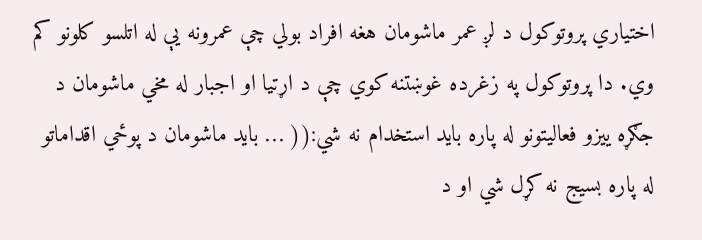اختياري پروتوكول د لږ عمر ماشومان هغه افراد بولي چې عمرونه يې له اتلسو كلونو کم وي. دا پروتوكول په زغرده غوښتنه كوي چې د اړتيا او اجبار له مخي ماشومان د جګړه ييزو فعاليتونو له پاره بايد استخدام نه شي:(( … بايد ماشومان د پوځي اقداماتو له پاره بسيج نه کړل شي او د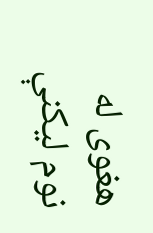هغوى له نوم ليكنې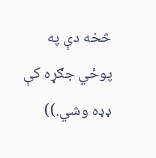څخه دې په پوځي جګړه كې ډډه وشي.))